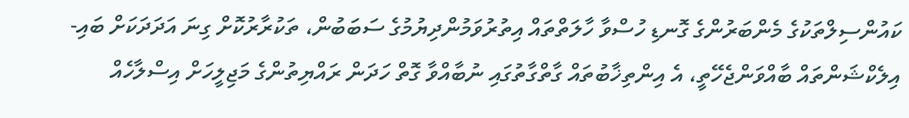ކައުންސިލްތަކުގެ މެންބަރުންގެ ގޮނޑި ހުސްވާ ހާލަތްތައް އިތުރުވަމުންދިޔުމުގެ ސަބަބުން، ތަކުރާރުކޮށް ގިނަ އަދަދަކަށް ބައި-އިލެކްޝަންތައް ބާއްވަންޖެހޭތީ، އެ އިންތިޚާބުތައް ގާތްގާތުގައި ނުބާއްވާ ގޮތް ހަދަން ރައްޔިތުންގެ މަޖިލީހަށް އިސްލާހެއް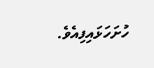ހުށަހަޅައިފިއެވެ.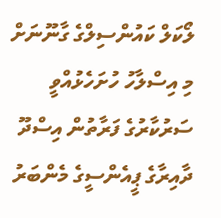ލޯކަލް ކައުންސިލްގެ ގާނޫނަށް މި އިސްލާހު ހުށަހެޅުއްވީ ސަރުކާރުގެ ފަރާތުން އިސްދޫ ދާއިރާގެ ޕީއެންސީގެ މެންބަރު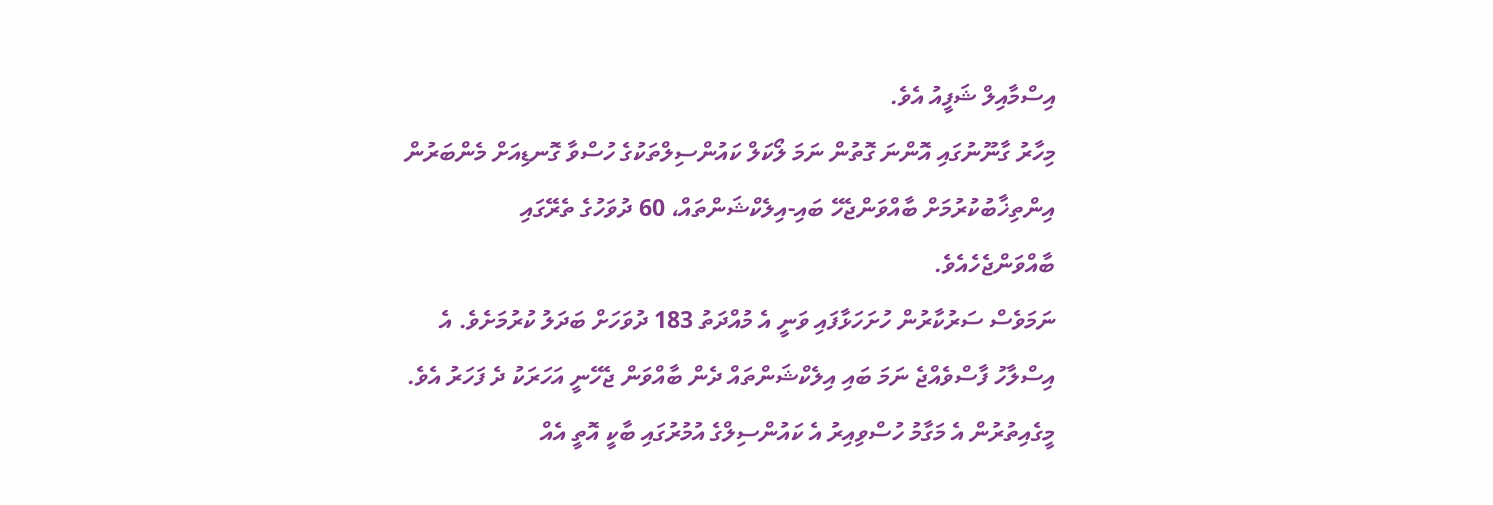އިސްމާއިލް ޝަފީއު އެވެ.
މިހާރު ގާނޫނުގައި އޮންނަ ގޮތުން ނަމަ ލޯކަލް ކައުންސިލްތަކުގެ ހުސްވާ ގޮނޑިއަށް މެންބަރުން އިންތިޚާބުކުރުމަށް ބާއްވަންޖެހޭ ބައި-އިލެކްޝަންތައް، 60 ދުވަހުގެ ތެރޭގައި ބާއްވަންޖެހެއެވެ.
ނަމަވެސް ސަރުކާރުން ހުށަހަޅާފައި ވަނީ އެ މުއްދަތު 183 ދުވަހަށް ބަދަލު ކުރުމަށެވެ. އެ އިސްލާހު ފާސްވެއްޖެ ނަމަ ބައި އިލެކްޝަންތައް ދެން ބާއްވަން ޖެހޭނީ އަހަރަކު ދެ ފަހަރު އެވެ.
މީގެއިތުރުން އެ މަގާމު ހުސްވިއިރު އެ ކައުންސިލްގެ އުމުރުގައި ބާކީ އޮތީ އެއް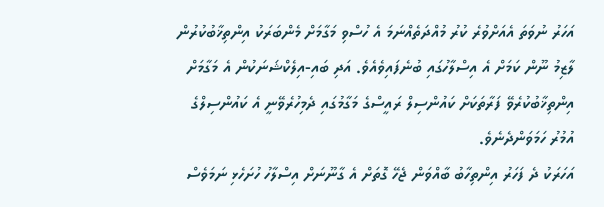އަހަރު ނުވަތަ އެއަށްވުރެ ކުރު މުއްދަތެއްނަމަ އެ ހުސްވި މަގާމަށް މެންބަރަކު އިންތިޚާބުކުރުން ލާޒިމު ނޫން ކަމަށް އެ އިސްލާހުގައި ބުނެފައިވެއެވެ. އަދި ބައި-އިލެކްޝަނަކުން އެ މަގާމަށް އިންތިޚާބުކުރެވޭ ފަރާތަކަށް ކައުންސިލް ރައީސްގެ މަގާމުގައި ދެމިހުރެވޭނީ އެ ކައުންސިލްގެ އުމުރު ހަމަވަންދެނެވެ.
އަހަރަކު ދެ ފަހަރު އިންތިހާބު ބާއްވަން ޖެހޭ ގޮތަށް އެ ގާނޫނަށް އިސްލާހު ހުށަހެޅި ނަމަވެސް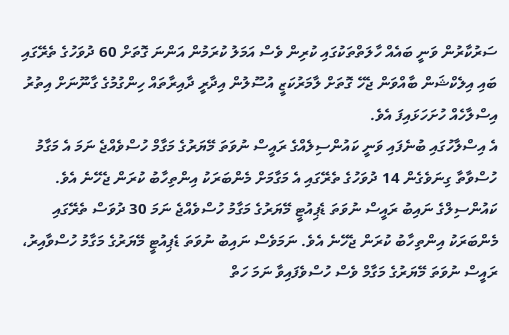ސަރުކާރުން ވަނީ ބައެއް ހާލަތްތަކުގައި ކުރިން ވެސް އަމަލު ކުރަމުން އަންނަ ގޮތަށް 60 ދުވަހުގެ ތެރޭގައި ބައި އިލެކްޝަން ބާއްވަން ޖެހޭ ގޮތަށް ލާމަރުކަޒީ އުސޫލުން އިދާރީ ދާއިރާތައް ހިންގުމުގެ ގާނޫނަށް އިތުރު އިސްލާހެއް ހުށަހަޅައިފަ އެވެ.
އެ އިސްލާހުގައި ބުނެފައި ވަނީ ކައުންސިލެއްގެ ރައީސް ނުވަތަ މޭޔަރުގެ މަގާމް ހުސްވެއްޖެ ނަމަ އެ މަގާމު ހުސްވާތާ ގިނަވެގެން 14 ދުވަހުގެ ތެރޭގައި އެ މަގާމަށް މެންބަރަކު އިންތިހާބު ކުރަން ޖެހޭނެ އެވެ. ކައުންސިލްގެ ނައިބު ރައީސް ނުވަތަ ޑެޕިއުޓީ މޭޔަރުގެ މަގާމު ހުސްވެއްޖެ ނަމަ 30 ދުވަސް ތެރޭގައި މެންބަރަކު އިންތިހާބު ކުރަން ޖެހޭނެ އެވެ. ނަމަވެސް ނައިބު ނުވަތަ ޑެޕިއުޓީ މޭޔަރުގެ މަގާމު ހުސްވާއިރު، ރައީސް ނުވަތަ މޭޔަރުގެ މަގާމް ވެސް ހުސްވެފައިވާ ނަމަ ހަތް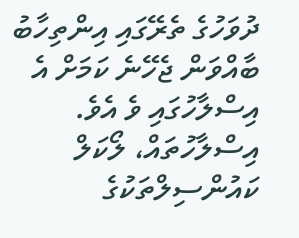ދުވަހުގެ ތެރޭގައި އިންތިހާބު ބާއްވަން ޖެހޭނެ ކަމަށް އެ އިސްލާހުގައި ވެ އެވެ.
އިސްލާހުތައް، ލޯކަލް ކައުންސިލްތަކުގެ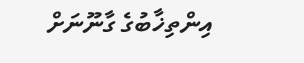އިންތިޚާބުގެ ގާނޫނަށް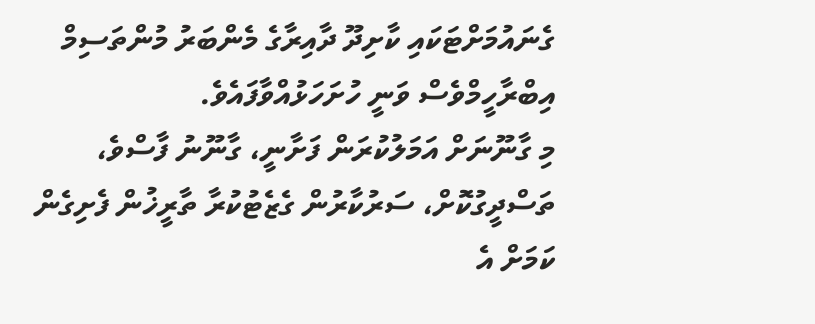ގެނައުމަށްޓަކައި ކާށިދޫ ދާއިރާގެ މެންބަރު މުންތަސިމް އިބްރާހީމްވެސް ވަނީ ހުށަހަޅުއްވާފައެވެ.
މި ގާނޫނަށް އަމަލުކުރަން ފަށާނީ، ގާނޫނު ފާސްވެ، ތަސްދީގުކޮށް، ސަރުކާރުން ގެޒެޓުކުރާ ތާރީޚުން ފެށިގެން ކަމަށް އެ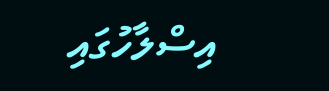އިސްލާހުގައި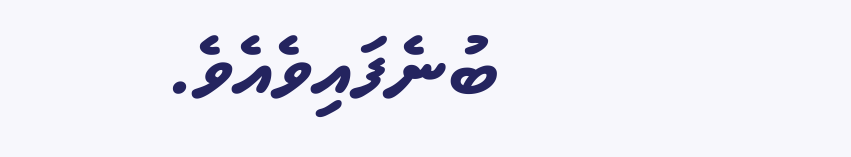ބުނެފައިވެއެވެ.